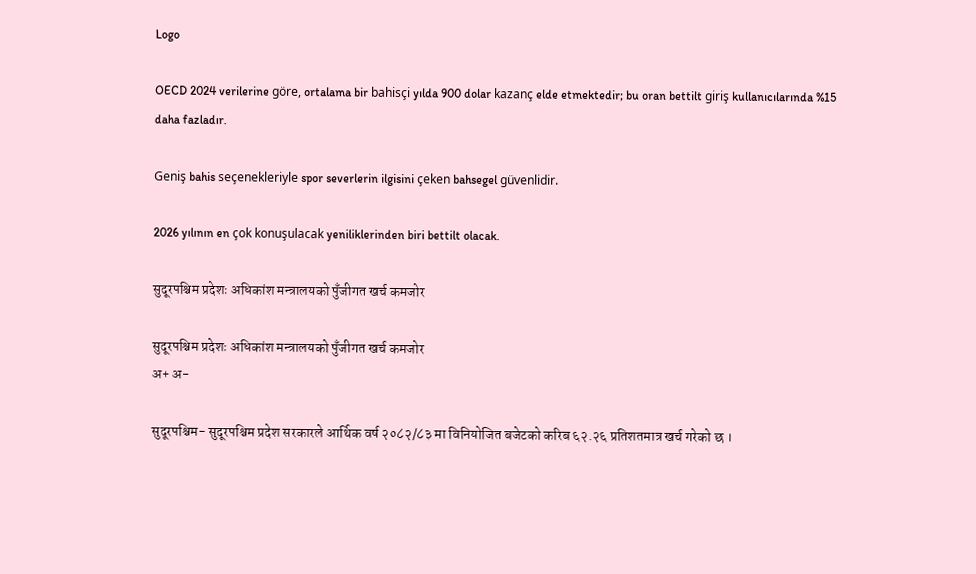Logo

OECD 2024 verilerine göre, ortalama bir bahisçi yılda 900 dolar kazanç elde etmektedir; bu oran bettilt giriş kullanıcılarında %15 daha fazladır.

Geniş bahis seçenekleriyle spor severlerin ilgisini çeken bahsegel güvenlidir.

2026 yılının en çok konuşulacak yeniliklerinden biri bettilt olacak.

सुदूरपश्चिम प्रदेशः अधिकांश मन्त्रालयको पुँजीगत खर्च कमजोर

सुदूरपश्चिम प्रदेशः अधिकांश मन्त्रालयको पुँजीगत खर्च कमजोर
अ+ अ-

सुदूरपश्चिम- सुदूरपश्चिम प्रदेश सरकारले आर्थिक वर्ष २०८२/८३ मा विनियोजित बजेटको करिब ६२.२६ प्रतिशतमात्र खर्च गरेको छ ।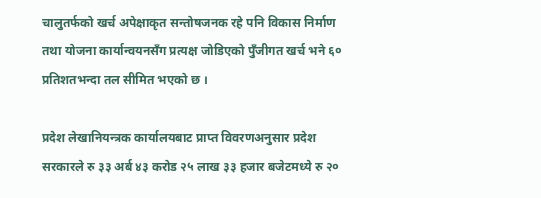चालुतर्फको खर्च अपेक्षाकृत सन्तोषजनक रहे पनि विकास निर्माण तथा योजना कार्यान्वयनसँग प्रत्यक्ष जोडिएको पुँजीगत खर्च भने ६० प्रतिशतभन्दा तल सीमित भएको छ ।

प्रदेश लेखानियन्त्रक कार्यालयबाट प्राप्त विवरणअनुसार प्रदेश सरकारले रु ३३ अर्ब ४३ करोड २५ लाख ३३ हजार बजेटमध्ये रु २०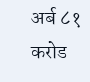अर्ब ८१ करोड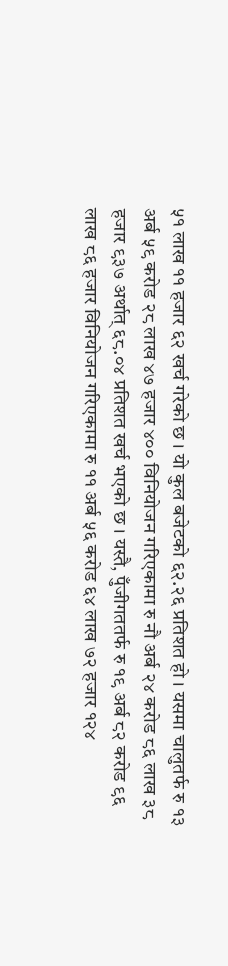५१ लाख ११ हजार ६२ खर्च गरेको छ । यो कुल बजेटको ६२.२६ प्रतिशत हो । यसमा चालुतर्फ रु १३ अर्ब ५९ करोड २८ लाख ४७ हजार ४०० विनियोजन गरिएकामा रु नौ अर्ब २४ करोड ८६ लाख ३८ हजार ९३७ अर्थात् ६८.०४ प्रतिशत खर्च भएको छ । यस्तै, पुँजीगततर्फ रु १९ अर्ब ८२ करोड ९६ लाख ८६ हजार विनियोजन गरिएकामा रु ११ अर्ब ५६ करोड ६४ लाख ७२ हजार १२४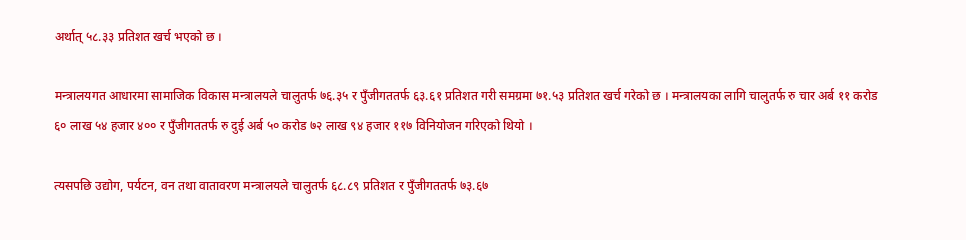अर्थात् ५८.३३ प्रतिशत खर्च भएको छ ।

मन्त्रालयगत आधारमा सामाजिक विकास मन्त्रालयले चालुतर्फ ७६.३५ र पुँजीगततर्फ ६३.६१ प्रतिशत गरी समग्रमा ७१.५३ प्रतिशत खर्च गरेको छ । मन्त्रालयका लागि चालुतर्फ रु चार अर्ब ११ करोड ६० लाख ५४ हजार ४०० र पुँजीगततर्फ रु दुई अर्ब ५० करोड ७२ लाख ९४ हजार ११७ विनियोजन गरिएको थियो ।

त्यसपछि उद्योग, पर्यटन, वन तथा वातावरण मन्त्रालयले चालुतर्फ ६८.८९ प्रतिशत र पुँजीगततर्फ ७३.६७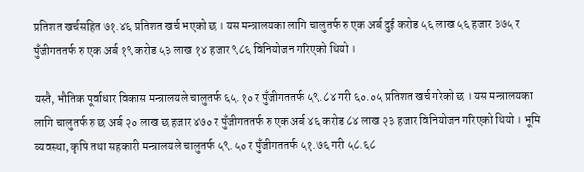प्रतिशत खर्चसहित ७१.४६ प्रतिशत खर्च भएको छ । यस मन्त्रालयका लागि चालुतर्फ रु एक अर्ब दुई करोड ५६ लाख ५६ हजार ३७५ र पुँजीगततर्फ रु एक अर्ब १९ करोड ५३ लाख १४ हजार ९८६ विनियोजन गरिएको थियो ।

यस्तै, भौतिक पूर्वाधार विकास मन्त्रालयले चालुतर्फ ६५.१० र पुँजीगततर्फ ५९.८४ गरी ६०.०५ प्रतिशत खर्च गरेको छ । यस मन्त्रालयका लागि चालुतर्फ रु छ अर्ब २० लाख छ हजार ४७० र पुँजीगततर्फ रु एक अर्ब ४६ करोड ८४ लाख २३ हजार विनियोजन गरिएको थियो । भूमि व्यवस्था, कृषि तथा सहकारी मन्त्रालयले चालुतर्फ ५९.५० र पुँजीगततर्फ ५१.७६ गरी ५८.६८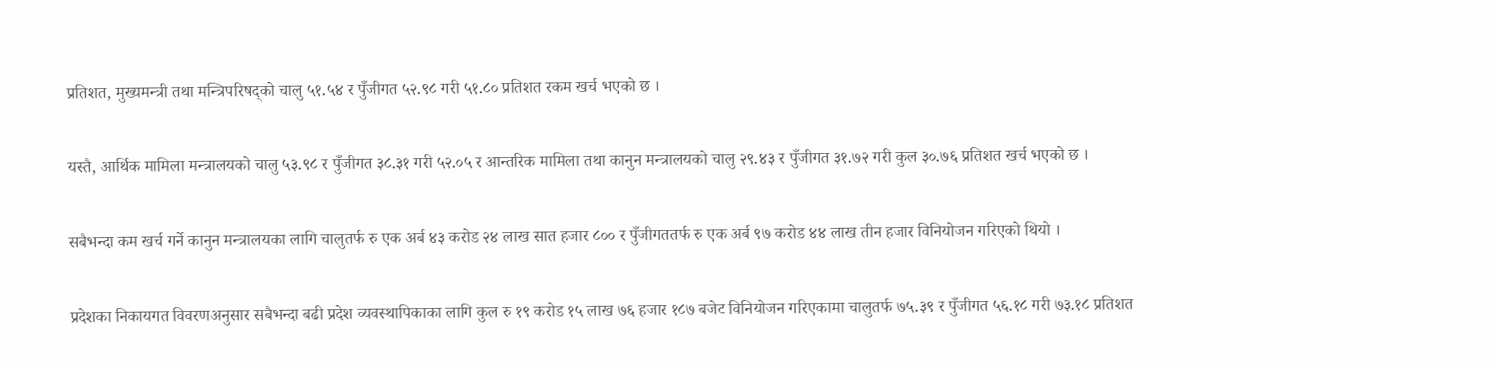प्रतिशत, मुख्यमन्त्री तथा मन्त्रिपरिषद्को चालु ५१.५४ र पुँजीगत ५२.९८ गरी ५१.८० प्रतिशत रकम खर्च भएको छ ।

यस्तै, आर्थिक मामिला मन्त्रालयको चालु ५३.९८ र पुँजीगत ३८.३१ गरी ५२.०५ र आन्तरिक मामिला तथा कानुन मन्त्रालयको चालु २९.४३ र पुँजीगत ३१.७२ गरी कुल ३०.७६ प्रतिशत खर्च भएको छ ।

सबैभन्दा कम खर्च गर्ने कानुन मन्त्रालयका लागि चालुतर्फ रु एक अर्ब ४३ करोड २४ लाख सात हजार ८०० र पुँजीगततर्फ रु एक अर्ब ९७ करोड ४४ लाख तीन हजार विनियोजन गरिएको थियो ।

प्रदेशका निकायगत विवरणअनुसार सबैभन्दा बढी प्रदेश व्यवस्थापिकाका लागि कुल रु १९ करोड १५ लाख ७६ हजार १८७ बजेट विनियोजन गरिएकामा चालुतर्फ ७५.३९ र पुँजीगत ५६.१८ गरी ७३.१८ प्रतिशत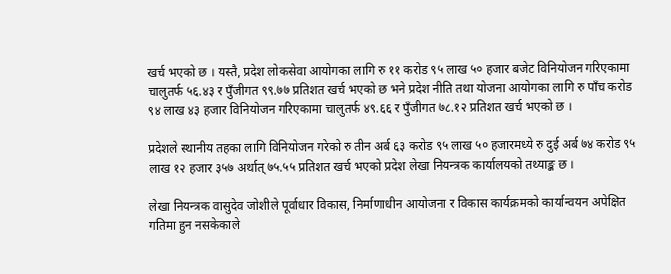खर्च भएको छ । यस्तै, प्रदेश लोकसेवा आयोगका लागि रु ११ करोड ९५ लाख ५० हजार बजेट विनियोजन गरिएकामा चालुतर्फ ५६.४३ र पुँजीगत ९९.७७ प्रतिशत खर्च भएको छ भने प्रदेश नीति तथा योजना आयोगका लागि रु पाँच करोड ९४ लाख ४३ हजार विनियोजन गरिएकामा चालुतर्फ ४९.६६ र पुँजीगत ७८.१२ प्रतिशत खर्च भएको छ ।

प्रदेशले स्थानीय तहका लागि विनियोजन गरेको रु तीन अर्ब ६३ करोड ९५ लाख ५० हजारमध्ये रु दुई अर्ब ७४ करोड ९५ लाख १२ हजार ३५७ अर्थात् ७५.५५ प्रतिशत खर्च भएको प्रदेश लेखा नियन्त्रक कार्यालयको तथ्याङ्क छ ।

लेखा नियन्त्रक वासुदेव जोशीले पूर्वाधार विकास, निर्माणाधीन आयोजना र विकास कार्यक्रमको कार्यान्वयन अपेक्षित गतिमा हुन नसकेकाले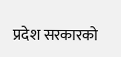प्रदेश सरकारको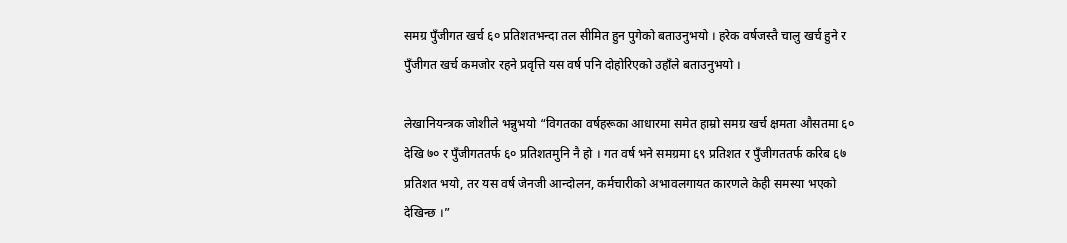समग्र पुँजीगत खर्च ६० प्रतिशतभन्दा तल सीमित हुन पुगेको बताउनुभयो । हरेक वर्षजस्तै चालु खर्च हुने र पुँजीगत खर्च कमजोर रहने प्रवृत्ति यस वर्ष पनि दोहोरिएको उहाँले बताउनुभयो ।

लेखानियन्त्रक जोशीले भन्नुभयो “विगतका वर्षहरूका आधारमा समेत हाम्रो समग्र खर्च क्षमता औसतमा ६० देखि ७० र पुँजीगततर्फ ६० प्रतिशतमुनि नै हो । गत वर्ष भने समग्रमा ६९ प्रतिशत र पुँजीगततर्फ करिब ६७ प्रतिशत भयो, तर यस वर्ष जेनजी आन्दोलन, कर्मचारीको अभावलगायत कारणले केही समस्या भएको देखिन्छ ।”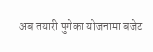अब तयारी पुगेका योजनामा बजेट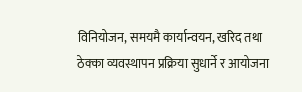विनियोजन, समयमै कार्यान्वयन, खरिद तथा ठेक्का व्यवस्थापन प्रक्रिया सुधार्ने र आयोजना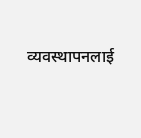व्यवस्थापनलाई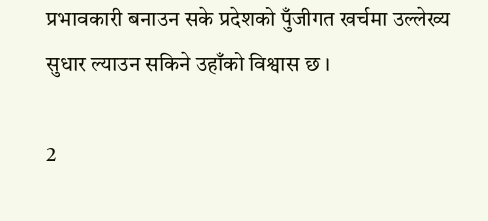प्रभावकारी बनाउन सके प्रदेशको पुँजीगत खर्चमा उल्लेख्य सुधार ल्याउन सकिने उहाँको विश्वास छ ।

2